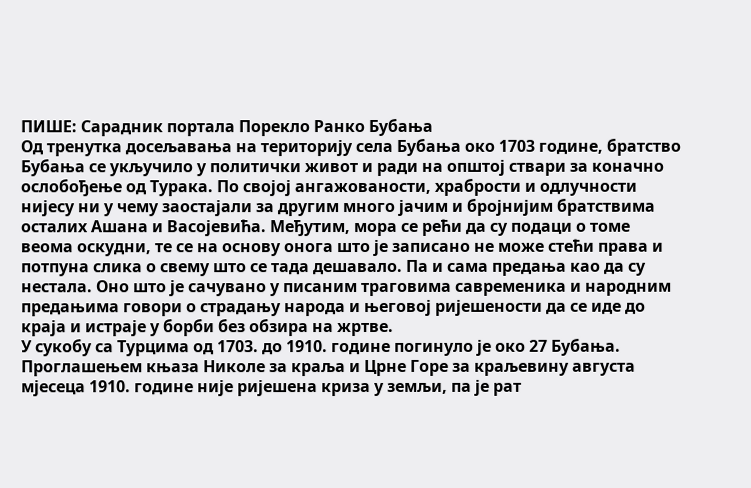ПИШЕ: Сарадник портала Порекло Ранко Бубања
Од тренутка досељавања на територију села Бубања око 1703 године, братство Бубања се укључило у политички живот и ради на општој ствари за коначно ослобођење од Турака. По својој ангажованости, храбрости и одлучности нијесу ни у чему заостајали за другим много јачим и бројнијим братствима осталих Ашана и Васојевића. Међутим, мора се рећи да су подаци о томе веома оскудни, те се на основу онога што је записано не може стећи права и потпуна слика о свему што се тада дешавало. Па и сама предања као да су нестала. Оно што је сачувано у писаним траговима савременика и народним предањима говори о страдању народа и његовој ријешености да се иде до краја и истраје у борби без обзира на жртве.
У сукобу са Турцима од 1703. до 1910. године погинуло је око 27 Бубања.
Проглашењем књаза Николе за краља и Црне Горе за краљевину августа мјесеца 1910. године није ријешена криза у земљи, па је рат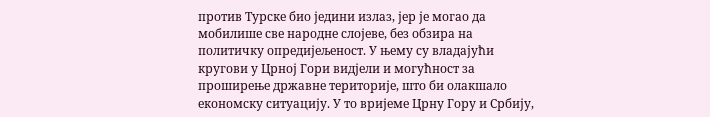против Турске био једини излаз, јер је могао да мобилише све народне слојеве, без обзира на политичку опредијељеност. У њему су владајући кругови у Црној Гори видјели и могућност за проширење државне територије, што би олакшало економску ситуацију. У то вријеме Црну Гору и Србију,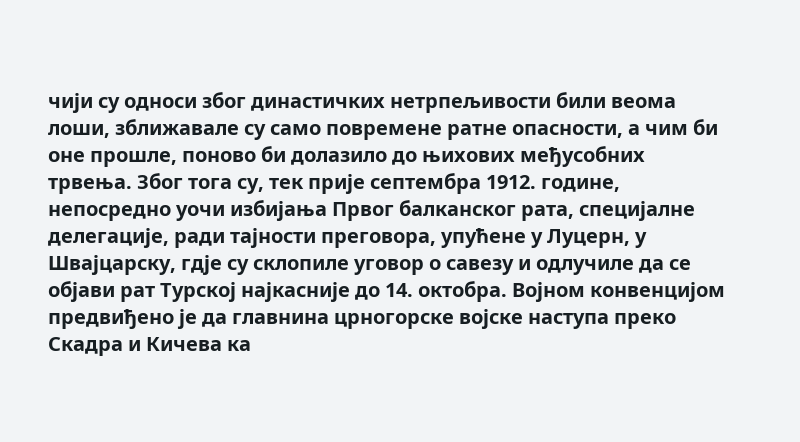чији су односи због династичких нетрпељивости били веома лоши, зближавале су само повремене ратне опасности, а чим би оне прошле, поново би долазило до њихових међусобних трвења. Због тога су, тек прије септембра 1912. године, непосредно уочи избијања Првог балканског рата, специјалне делегације, ради тајности преговора, упућене у Луцерн, у Швајцарску, гдје су склопиле уговор о савезу и одлучиле да се објави рат Турској најкасније до 14. октобра. Војном конвенцијом предвиђено је да главнина црногорске војске наступа преко Скадра и Кичева ка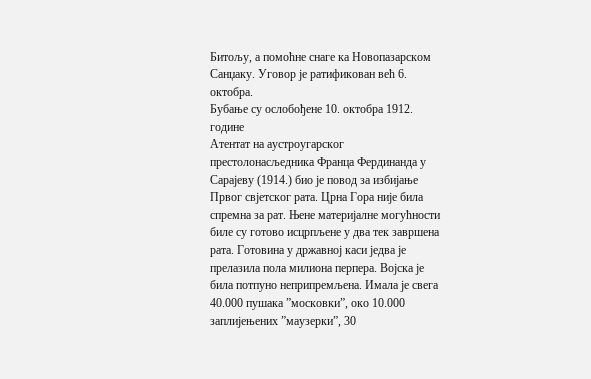Битољу, а помоћне снаге ка Новопазарском Санџаку. Уговор је ратификован већ 6. октобра.
Бубање су ослобођене 10. октобра 1912. године
Атентат на аустроугарског престолонасљедника Франца Фердинанда у Сарајеву (1914.) био је повод за избијање Првог свјетског рата. Црна Гора није била спремна за рат. Њене материјалне могућности биле су готово исцрпљене у два тек завршена рата. Готовина у државној каси једва је прелазила пола милиона перпера. Војска је била потпуно неприпремљена. Имала је свега 40.000 пушака ”московки”, око 10.000 заплијењених ”маузерки”, 30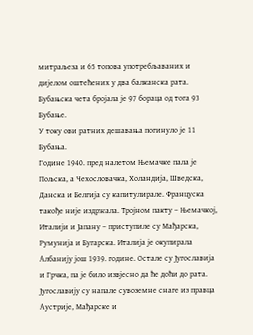митраљеза и 65 топова употребљаваних и дијелом оштећених у два балканска рата.
Бубањска чета бројала је 97 бораца од тога 93 Бубање.
У току ови ратних дешавања погинуло је 11 Бубања.
Године 1940. пред налетом Њемачке пала је Пољска, а Чехословачка, Холандија, Шведска, Данска и Белгија су капитулирале. Француска такође није издржала. Тројном пакту – Њемачкој, Италији и Јапану – приступиле су Мађарска, Румунија и Бугарска. Италија је окупирала Албанију још 1939. године. Остале су Југославија и Грчка, па је било извјесно да ће доћи до рата.
Југославију су напале сувоземне снаге из правца Аустрије, Мађарске и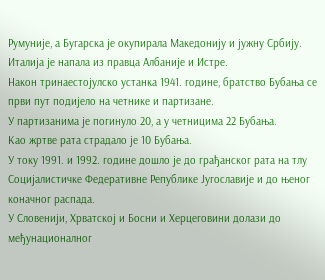Румуније, а Бугарска је окупирала Македонију и јужну Србију. Италија је напала из правца Албаније и Истре.
Након тринаестојулско устанка 1941. године, братство Бубања се први пут подијело на четнике и партизане.
У партизанима је погинуло 20, а у четницима 22 Бубања.
Као жртве рата страдало је 10 Бубања.
У току 1991. и 1992. године дошло је до грађанског рата на тлу Социјалистичке Федеративне Републике Југославије и до њеног коначног распада.
У Словенији, Хрватској и Босни и Херцеговини долази до међунационалног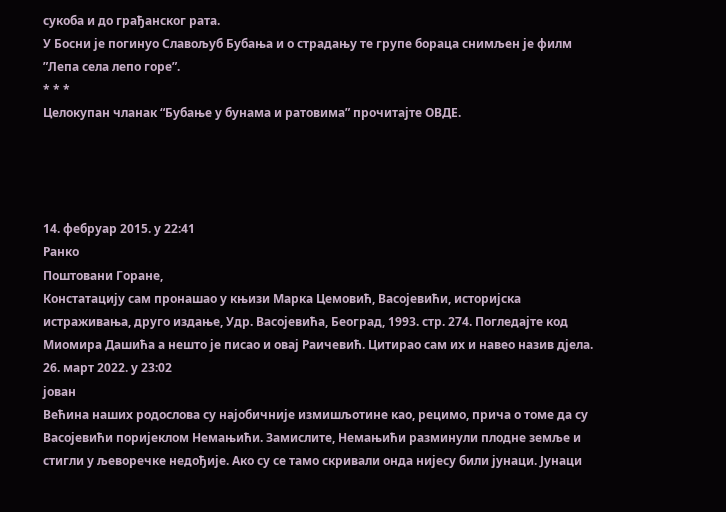сукоба и до грађанског рата.
У Босни је погинуо Славољуб Бубања и о страдању те групе бораца снимљен је филм ”Лепа села лепо горе”.
* * *
Целокупан чланак “Бубање у бунама и ратовима” прочитајте ОВДЕ.




14. фебруар 2015. у 22:41
Ранко
Поштовани Горане,
Констатацију сам пронашао у књизи Марка Цемовић, Васојевићи, историјска истраживања, друго издање, Удр. Васојевића, Београд, 1993. стр. 274. Погледајте код Миомира Дашића а нешто је писао и овај Раичевић. Цитирао сам их и навео назив дјела.
26. март 2022. у 23:02
јован
Већина наших родослова су најобичније измишљотине као, рецимо, прича о томе да су Васојевићи поријеклом Немањићи. Замислите, Немањићи разминули плодне земље и стигли у љеворечке недођије. Ако су се тамо скривали онда нијесу били јунаци. Јунаци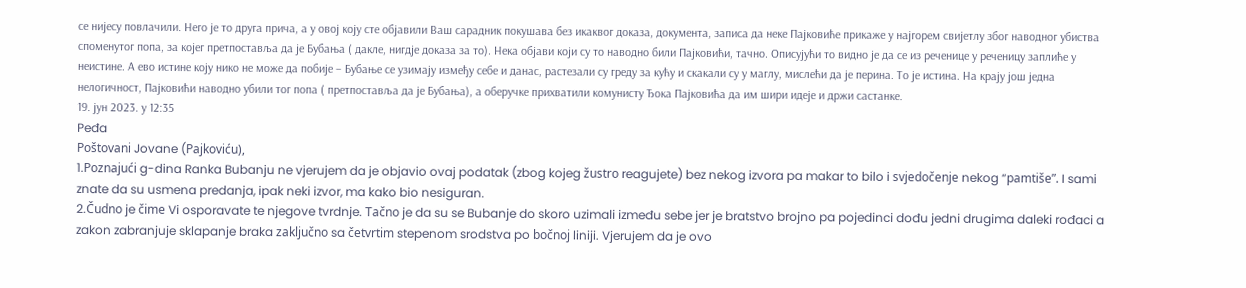се нијесу повлачили. Него је то друга прича, а у овој коју сте објавили Ваш сарадник покушава без икаквог доказа, документа, записа да неке Пајковиће прикаже у најгорем свијетлу због наводног убиства споменутог попа, за којег претпоставља да је Бубања ( дакле, нигдје доказа за то). Нека објави који су то наводно били Пајковићи, тачно. Описујући то видно је да се из реченице у реченицу заплиће у неистине. А ево истине коју нико не може да побије – Бубање се узимају између себе и данас, растезали су греду за кућу и скакали су у маглу, мислећи да је перина. То је истина. На крају још једна нелогичност, Пајковићи наводно убили тог попа ( претпоставља да је Бубања), а оберучке прихватили комунисту Ђока Пајковића да им шири идеје и држи састанке.
19. јун 2023. у 12:35
Peđa
Poštovani Jovane (Pajkoviću),
1.Poznajući g-dina Ranka Bubanju ne vjerujem da je objavio ovaj podatak (zbog kojeg žustro reagujete) bez nekog izvora pa makar to bilo i svjedočenje nekog “pamtiše”. I sami znate da su usmena predanja, ipak neki izvor, ma kako bio nesiguran.
2.Čudno je čime Vi osporavate te njegove tvrdnje. Tačno je da su se Bubanje do skoro uzimali između sebe jer je bratstvo brojno pa pojedinci dođu jedni drugima daleki rođaci a zakon zabranjuje sklapanje braka zaključno sa četvrtim stepenom srodstva po bočnoj liniji. Vjerujem da je ovo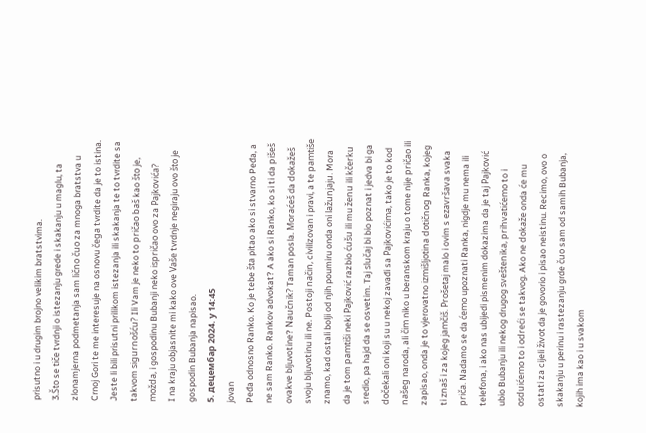prisutno i u drugim brojno velikim bratstvima.
3.Što se tiče tvrdnji o istezanju grede i skakanju u maglu, ta zlonamjerna podmetanja sam lično čuo za mnoga bratstva u Crnoj Gori te me interesuje na osnovu čega tvrdite da je to istina. Jeste li bili prisutni prilikom istezanja ili skakanja te to tvrdite sa takvom sigurnošću? Ili Vam je neko to pričao baš kao što je, možda, i gospodinu Bubanji neko ispričao ovo za Pajkovića?
I na kraju objasnite mi kako ove Vaše tvrdnje negiraju ovo što je gospodin Bubanja napisao.
5. децембар 2024. у 14:45
jovan
Peđa odnosno Ranko. Ko je tebe šta pitao ako si stvarno Peđa, a ne sam Ranko. Rankov advokat? A ako si Ranko, ko si ti da pišeš ovakve bljuvotine? Naučnik? Taman posla. Moraćeš da dokažeš svoju bljuvotinu ili ne. Postoji način, civilizovan i pravi, a te pamtiše znamo, kad ostali bolji od njih poumiru onda oni lažunjaju. Mora da je tom pamtiši neki Pajković razbio ćušu ili mu ženu ili kčerku sredio, pa hajd da se osvetim. Taj slučaj bi bio poznat i jedva bi ga dočekali oni koji su u nekoj zavađi sa Pajkovićima, tako je to kod našeg naroda, ali čim niko u beranskom kraju o tome nije pričao ili zapisao, onda je to vjerovatno izmišljotina dotičnog Ranka, kojeg ti znaš i za kojeg jamčiš. Prošetaj malo i ovim s ezavršava svaka priča. Nadamo se da ćemo upoznati Ranka, nigdje mu nema ili telefona, i ako nas ubijedi pismenim dokazima da je taj Pajković ubio Bubanju ili nekog drugog sveštenika, prihvatićemo to i osduićemo to i odreći se takvog. Ako ne dokaže onda će mu ostati za cijeli život da je govorio i pisao neistinu. Recimo, ovo o skakanju u perinu i rastezanju grde čuo sam od samih Bubanja, kojih ima kao i u svakom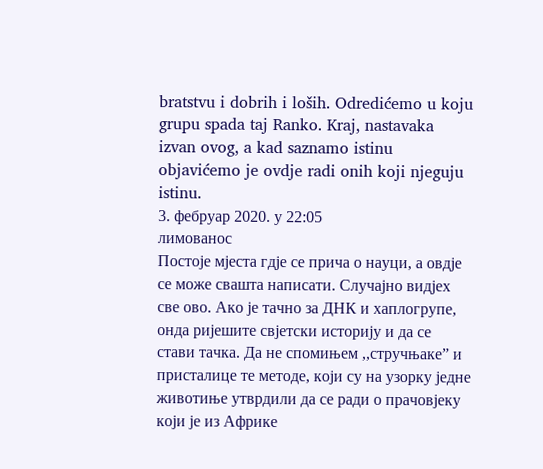bratstvu i dobrih i loših. Odredićemo u koju grupu spada taj Ranko. Kraj, nastavaka izvan ovog, a kad saznamo istinu objavićemo je ovdje radi onih koji njeguju istinu.
3. фебруар 2020. у 22:05
лимованос
Постоје мјеста гдје се прича о науци, а овдје се може свашта написати. Случајно видјех све ово. Ако је тачно за ДНК и хаплогрупе, онда ријешите свјетски историју и да се стави тачка. Да не спомињем ,,стручњаке” и присталице те методе, који су на узорку једне животиње утврдили да се ради о прачовјеку који је из Африке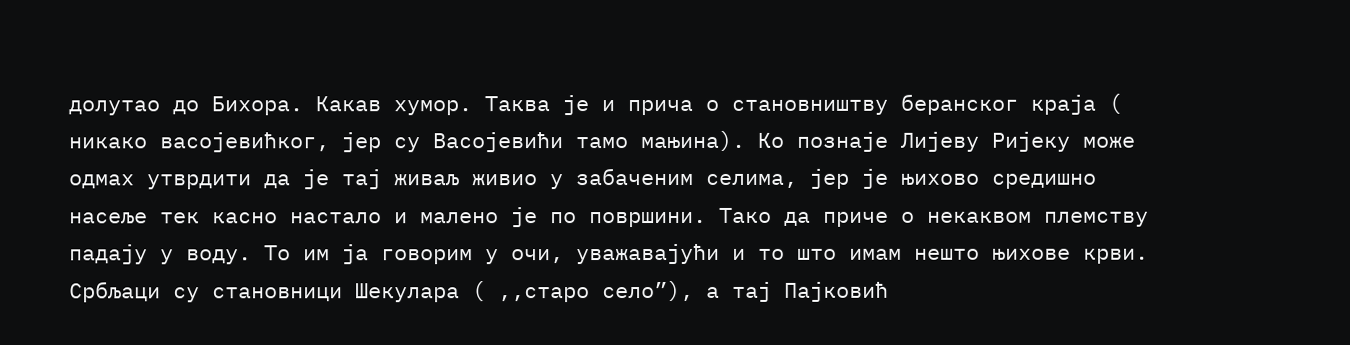долутао до Бихора. Какав хумор. Таква је и прича о становништву беранског краја ( никако васојевићког, јер су Васојевићи тамо мањина). Ко познаје Лијеву Ријеку може одмах утврдити да је тај живаљ живио у забаченим селима, јер је њихово средишно насеље тек касно настало и малено је по површини. Тако да приче о некаквом племству падају у воду. То им ја говорим у очи, уважавајући и то што имам нешто њихове крви. Србљаци су становници Шекулара ( ,,старо село”), а тај Пајковић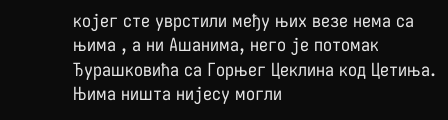којег сте уврстили међу њих везе нема са њима , а ни Ашанима, него је потомак Ђурашковића са Горњег Цеклина код Цетиња. Њима ништа нијесу могли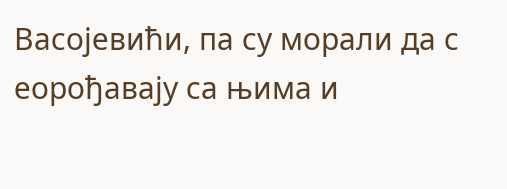Васојевићи, па су морали да с еорођавају са њима и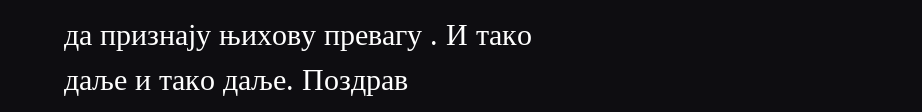да признају њихову превагу . И тако даље и тако даље. Поздрав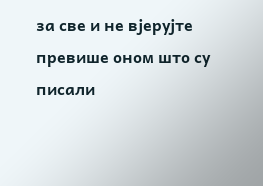за све и не вјерујте превише оном што су писали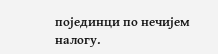појединци по нечијем налогу.